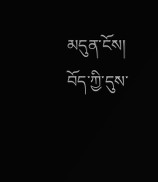མདུན་ངོས།
བོད་ཀྱི་དུས་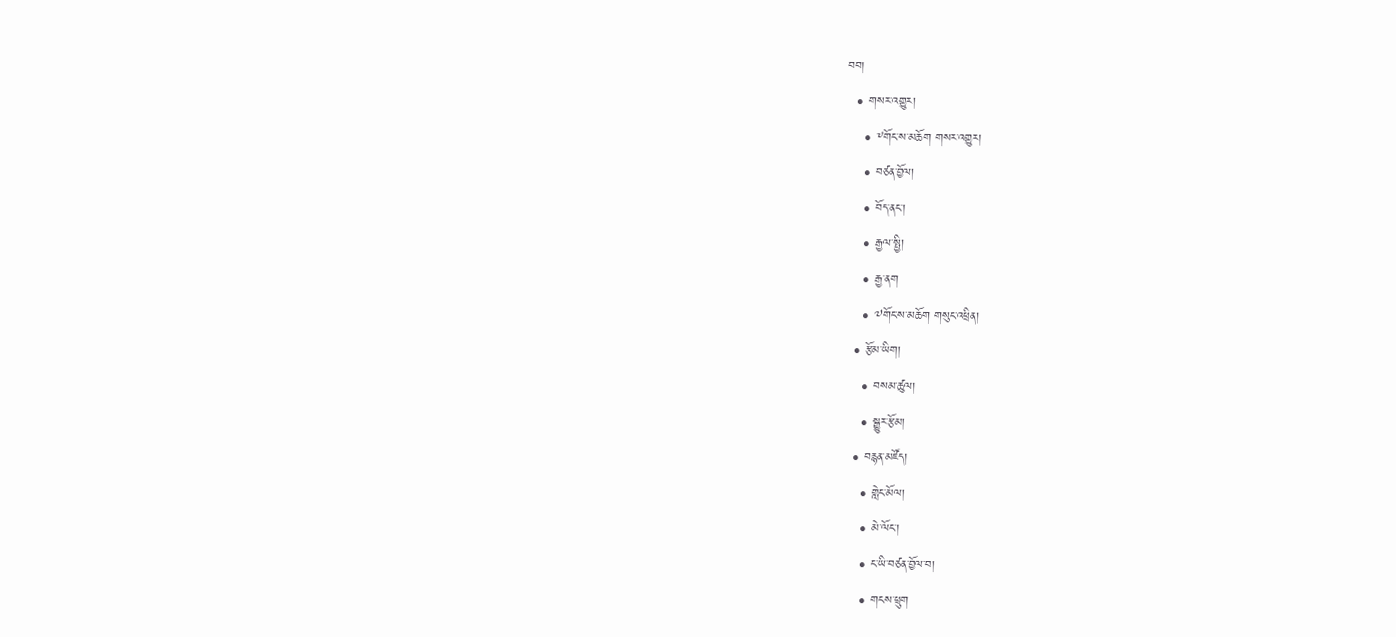བབ།
  • གསར་འགྱུར།
    • ༸གོང་ས་མཆོག གསར་འགྱུར།
    • བཙན་བྱོལ།
    • བོད་ནང་།
    • རྒྱལ་སྤྱི།
    • རྒྱ་ནག
    • ༧གོང་ས་མཆོག གསུང་འཕྲིན།
  • རྩོམ་ཡིག།
    • བསམ་ཚུལ།
    • སྒྱུར་རྩོམ།
  • བརྙན་མཛོད།
    • གླེང་མོལ།
    • མེ་ལོང་།
    • ང་ཡི་བཙན་བྱོལ་བ།
    • གངས་ཕྲུག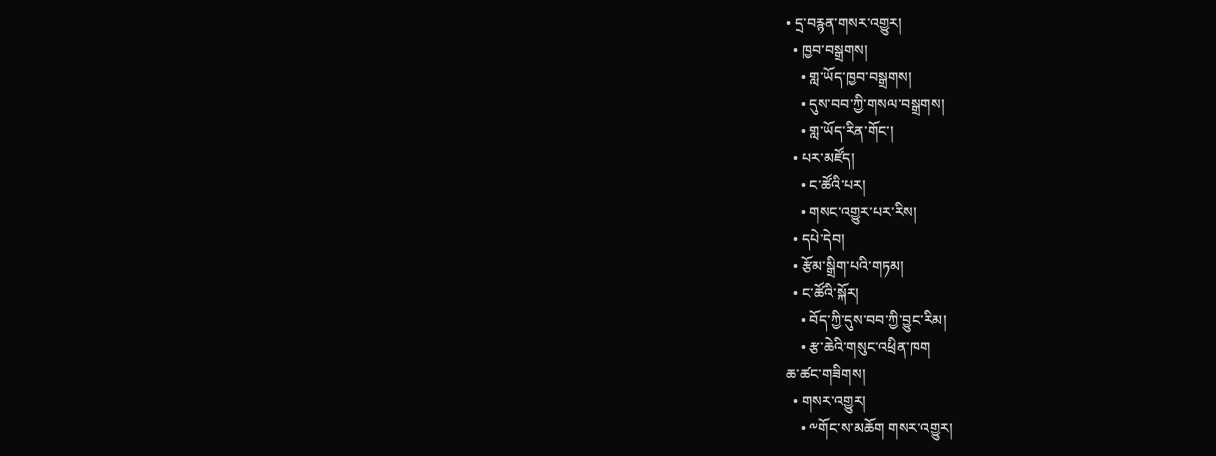• དྲ་བརྙན་གསར་འགྱུར།
  • ཁྱབ་བསྒྲགས།
    • གླ་ཡོད་ཁྱབ་བསྒྲགས།
    • དུས་བབ་ཀྱི་གསལ་བསྒྲགས།
    • གླ་ཡོད་རིན་གོང་།
  • པར་མཛོད།
    • ང་ཚོའི་པར།
    • གསང་འགྱུར་པར་རིས།
  • དཔེ་དེབ།
  • རྩོམ་སྒྲིག་པའི་གཏམ།
  • ང་ཚོའི་སྐོར།
    • བོད་ཀྱི་དུས་བབ་ཀྱི་བྱུང་རིམ།
    • རྩ་ཆེའི་གསུང་འཕྲིན་ཁག
ཆ་ཚང་གཟིགས།
  • གསར་འགྱུར།
    • ༸གོང་ས་མཆོག གསར་འགྱུར།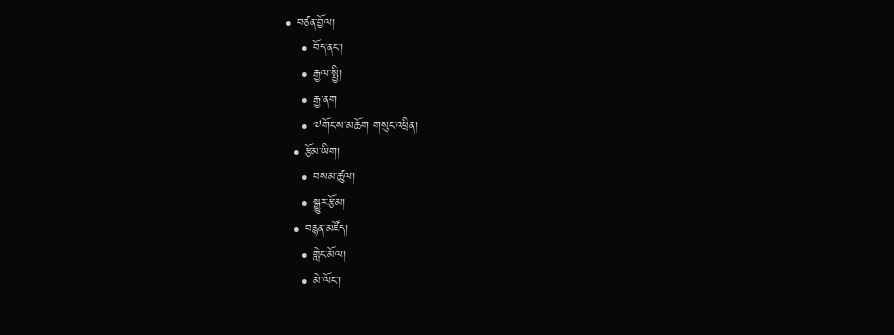• བཙན་བྱོལ།
    • བོད་ནང་།
    • རྒྱལ་སྤྱི།
    • རྒྱ་ནག
    • ༧གོང་ས་མཆོག གསུང་འཕྲིན།
  • རྩོམ་ཡིག།
    • བསམ་ཚུལ།
    • སྒྱུར་རྩོམ།
  • བརྙན་མཛོད།
    • གླེང་མོལ།
    • མེ་ལོང་།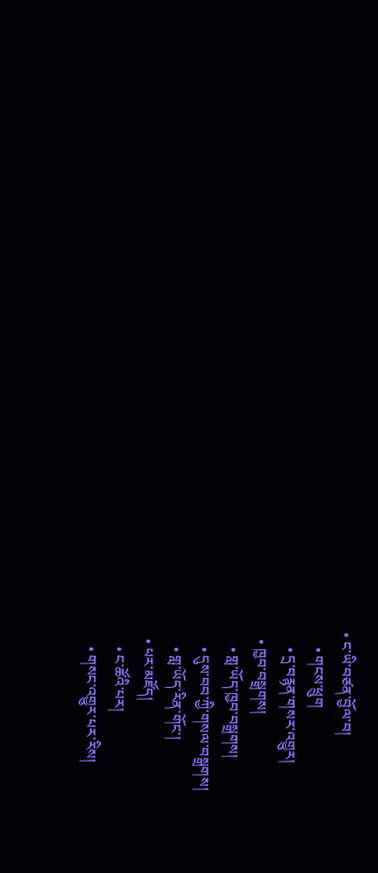• ང་ཡི་བཙན་བྱོལ་བ།
    • གངས་ཕྲུག
    • དྲ་བརྙན་གསར་འགྱུར།
  • ཁྱབ་བསྒྲགས།
    • གླ་ཡོད་ཁྱབ་བསྒྲགས།
    • དུས་བབ་ཀྱི་གསལ་བསྒྲགས།
    • གླ་ཡོད་རིན་གོང་།
  • པར་མཛོད།
    • ང་ཚོའི་པར།
    • གསང་འགྱུར་པར་རིས།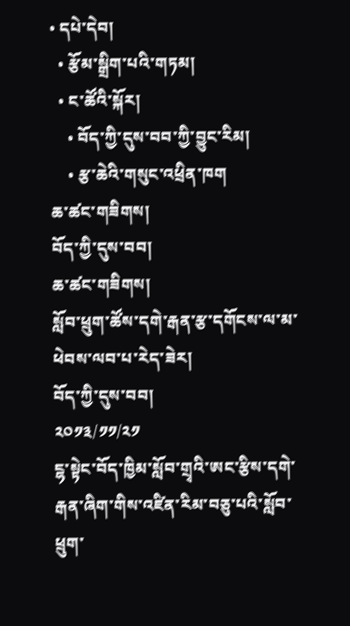• དཔེ་དེབ།
  • རྩོམ་སྒྲིག་པའི་གཏམ།
  • ང་ཚོའི་སྐོར།
    • བོད་ཀྱི་དུས་བབ་ཀྱི་བྱུང་རིམ།
    • རྩ་ཆེའི་གསུང་འཕྲིན་ཁག
ཆ་ཚང་གཟིགས།
བོད་ཀྱི་དུས་བབ།
ཆ་ཚང་གཟིགས།
སློབ་ཕྲུག་ཚོས་དགེ་རྒན་རྩ་དགོངས་ལ་མ་ཕེབས་ལབ་པ་རེད་ཟེར།
བོད་ཀྱི་དུས་བབ།
༢༠༡༣/༡༡/༢༡
ངྷ་སྟེང་བོད་ཁྱིམ་སློབ་གྲྭའི་ཨང་རྩིས་དགེ་རྒན་ཞིག་གིས་འཛིན་རིམ་བཅུ་པའི་སློབ་ཕྲུག་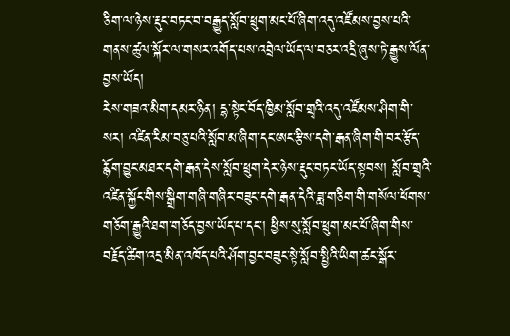ཅིག་ལ་ཉེས་རྡུང་བཏང་བ་བརྒྱུད་སློབ་ཕྲུག་མང་པོ་ཞིག་འདུ་འཛོམས་བྱས་པའི་གནས་ཚུལ་སྐོར་ལ་གསར་འགོད་པས་འབྲེལ་ཡོད་ལ་བཅར་འདྲི་ཞུས་ཏེ་རྒྱུས་ལོན་བྱས་ཡོད།
རེས་གཟའ་མིག་དམར་ཉིན། དྷ་སྟེང་བོད་ཁྱིམ་སློབ་གྲྭའི་འདུ་འཛོམས་ཤིག་གི་སར། འཛིན་རིམ་བཅུ་པའི་སློབ་མ་ཞིག་དང་ཨང་རྩིས་དགེ་རྒན་ཞིག་གི་བར་རྩོད་རྙོག་བྱུང་མཐར་དགེ་རྒན་དེས་སློབ་ཕྲུག་དེར་ཉེས་རྡུང་བཏང་ཡོད་སྟབས། སློབ་གྲྭའི་འཛིན་སྐྱོང་གིས་སྒྲིག་གཞི་གཞིར་བཟུང་དགེ་རྒན་དེའི་ཟླ་གཅིག་གི་གསོལ་ཕོགས་གཅོག་རྒྱུའི་ཐག་གཅོད་བྱས་ཡོད་པ་དང་། ཕྱིས་སུ་སློབ་ཕྲུག་མང་པོ་ཞིག་གིས་བརྗོད་ཚིག་འདྲ་མིན་འཁོད་པའི་ཤོག་བྱང་བཟུང་སྟེ་སློབ་སྤྱིའི་ཡིག་ཚང་སྒོར་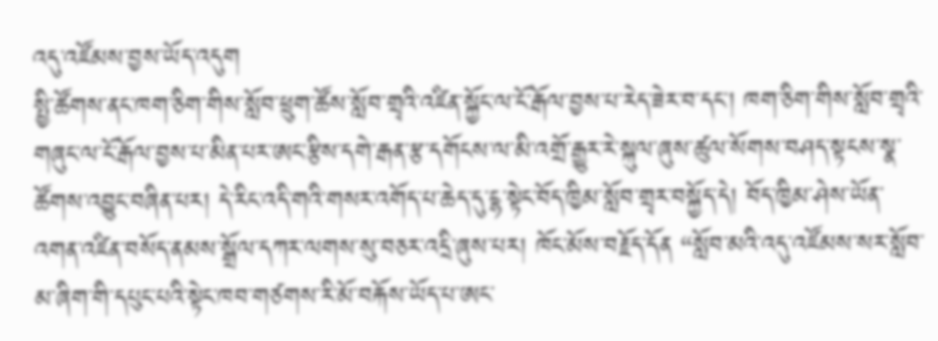འདུ་འཛོམས་བྱས་ཡོད་འདུག
སྤྱི་ཚོགས་ནང་ཁག་ཅིག་གིས་སློབ་ཕྲུག་ཚོས་སློབ་གྲྭའི་འཛིན་སྐྱོང་ལ་ངོ་རྒོལ་བྱས་པ་རེད་ཟེར་བ་དང་། ཁག་ཅིག་གིས་སློབ་གྲྭའི་གཞུང་ལ་ངོ་རྒོལ་བྱས་པ་མིན་པར་ཨང་རྩིས་དགེ་རྒན་རྩ་དགོངས་ལ་མི་འགྲོ་རྒྱུར་རེ་སྐུལ་ཞུས་ཚུལ་སོགས་བཤད་སྟངས་སྣ་ཚོགས་འབྱུང་བཞིན་པར། དེ་རིང་འདི་གའི་གསར་འགོད་པ་ཆེད་དུ་ངྷ་སྟེང་བོད་ཁྱིམ་སློབ་གྲྭར་བསྐྱོད་དེ། བོད་ཁྱིམ་ཤེས་ཡོན་འགན་འཛིན་བསོད་ནམས་སྒྲོལ་དཀར་ལགས་སུ་བཅར་འདྲི་ཞུས་པར། ཁོང་མོས་བརྗོད་དོན “སློབ་མའི་འདུ་འཛོམས་སར་སློབ་མ་ཞིག་གི་དཔུང་པའི་སྟེང་ཁབ་གཙགས་རི་མོ་བརྐོས་ཡོད་པ་ཨང་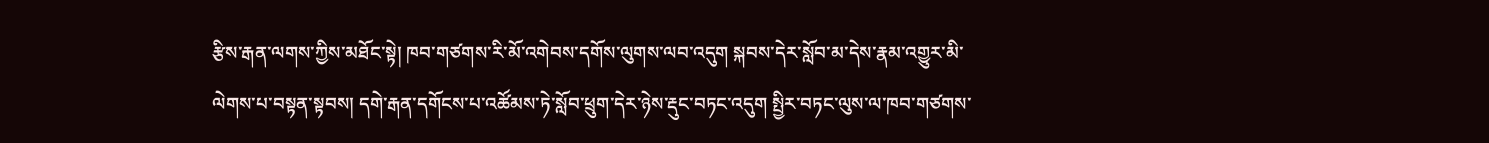རྩིས་རྒན་ལགས་ཀྱིས་མཐོང་སྟེ། ཁབ་གཙགས་རི་མོ་འགེབས་དགོས་ལུགས་ལབ་འདུག སྐབས་དེར་སློབ་མ་དེས་རྣམ་འགྱུར་མི་ལེགས་པ་བསྟན་སྟབས། དགེ་རྒན་དགོངས་པ་འཚོམས་ཏེ་སློབ་ཕྲུག་དེར་ཉེས་རྡུང་བཏང་འདུག སྤྱིར་བཏང་ལུས་ལ་ཁབ་གཙགས་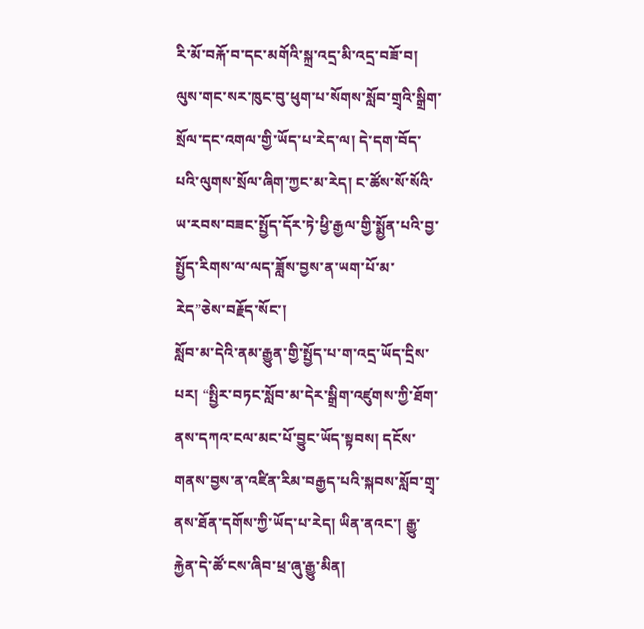རི་མོ་བརྐོ་བ་དང་མགོའི་སྐྲ་འདྲ་མི་འདྲ་བཟོ་བ། ལུས་གང་སར་ཁུང་བུ་ཕུག་པ་སོགས་སློབ་གྲྭའི་སྒྲིག་སྲོལ་དང་འགལ་གྱི་ཡོད་པ་རེད་ལ། དེ་དག་བོད་པའི་ལུགས་སྲོལ་ཞིག་ཀྱང་མ་རེད། ང་ཚོས་སོ་སོའི་ཡ་རབས་བཟང་སྤྱོད་དོར་ཏེ་ཕྱི་རྒྱལ་གྱི་སྨྱོན་པའི་བྱ་སྤྱོད་རིགས་ལ་ལད་ཟློས་བྱས་ན་ཡག་པོ་མ་རེད”ཅེས་བརྗོད་སོང་།
སློབ་མ་དེའི་ནམ་རྒྱུན་གྱི་སྤྱོད་པ་ག་འདྲ་ཡོད་དྲིས་པར། “སྤྱིར་བཏང་སློབ་མ་དེར་སྒྲིག་འཛུགས་ཀྱི་ཐོག་ནས་དཀའ་ངལ་མང་པོ་བྱུང་ཡོད་སྟབས། དངོས་གནས་བྱས་ན་འཛིན་རིམ་བརྒྱད་པའི་སྐབས་སློབ་གྲྭ་ནས་ཐོན་དགོས་ཀྱི་ཡོད་པ་རེད། ཡིན་ནའང་། རྒྱུ་རྐྱེན་དེ་ཚོ་ངས་ཞིབ་ཕྲ་ཞུ་རྒྱུ་མིན།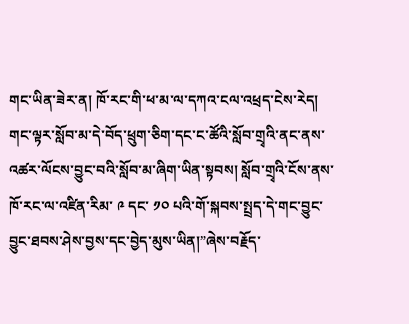གང་ཡིན་ཟེར་ན། ཁོ་རང་གི་ཕ་མ་ལ་དཀའ་ངལ་འཕྲད་ངེས་རེད། གང་ལྟར་སློབ་མ་དེ་བོད་ཕྲུག་ཅིག་དང་ང་ཚོའི་སློབ་གྲྭའི་ནང་ནས་འཚར་ལོངས་བྱུང་བའི་སློབ་མ་ཞིག་ཡིན་སྟབས། སློབ་གྲྭའི་ངོས་ནས་ཁོ་རང་ལ་འཛིན་རིམ་ ༩ དང་ ༡༠ པའི་གོ་སྐབས་སྤྲད་དེ་གང་བྱུང་བྱུང་ཐབས་ཤེས་བྱས་དང་བྱེད་མུས་ཡིན།”ཞེས་བརྗོད་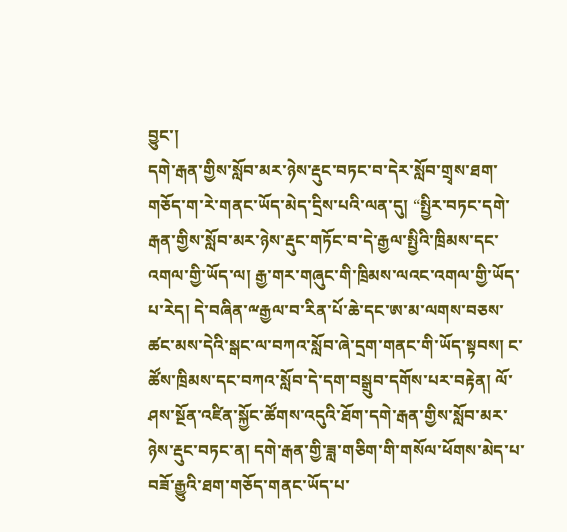བྱུང་།
དགེ་རྒན་གྱིས་སློབ་མར་ཉེས་རྡུང་བཏང་བ་དེར་སློབ་གྲྭས་ཐག་གཅོད་ག་རེ་གནང་ཡོད་མེད་དྲིས་པའི་ལན་དུ། “སྤྱིར་བཏང་དགེ་རྒན་གྱིས་སློབ་མར་ཉེས་རྡུང་གཏོང་བ་དེ་རྒྱལ་སྤྱིའི་ཁྲིམས་དང་འགལ་གྱི་ཡོད་ལ། རྒྱ་གར་གཞུང་གི་ཁྲིམས་ལའང་འགལ་གྱི་ཡོད་པ་རེད། དེ་བཞིན་ྋརྒྱལ་བ་རིན་པོ་ཆེ་དང་ཨ་མ་ལགས་བཅས་ཚང་མས་དེའི་སྒང་ལ་བཀའ་སློབ་ཞེ་དྲག་གནང་གི་ཡོད་སྟབས། ང་ཚོས་ཁྲིམས་དང་བཀའ་སློབ་དེ་དག་བསྒྲུབ་དགོས་པར་བརྟེན། ལོ་ཤས་སྔོན་འཛིན་སྐྱོང་ཚོགས་འདུའི་ཐོག་དགེ་རྒན་གྱིས་སློབ་མར་ཉེས་རྡུང་བཏང་ན། དགེ་རྒན་གྱི་ཟླ་གཅིག་གི་གསོལ་ཕོགས་མེད་པ་བཟོ་རྒྱུའི་ཐག་གཅོད་གནང་ཡོད་པ་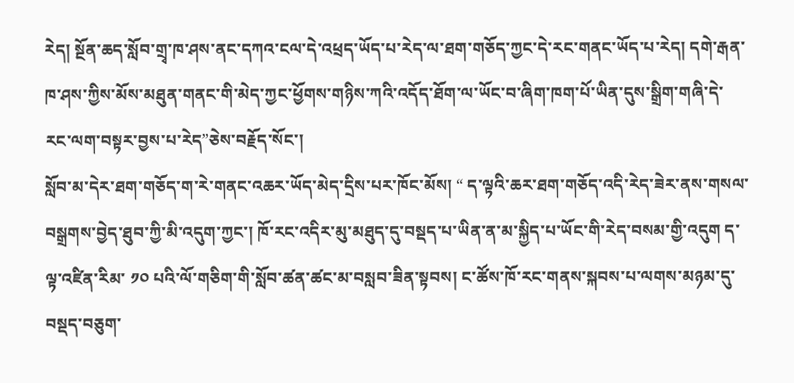རེད། སྔོན་ཆད་སློབ་གྲྭ་ཁ་ཤས་ནང་དཀའ་ངལ་དེ་འཕྲད་ཡོད་པ་རེད་ལ་ཐག་གཅོད་ཀྱང་དེ་རང་གནང་ཡོད་པ་རེད། དགེ་རྒན་ཁ་ཤས་ཀྱིས་མོས་མཐུན་གནང་གི་མེད་ཀྱང་ཕྱོགས་གཉིས་ཀའི་འདོད་ཐོག་ལ་ཡོང་བ་ཞིག་ཁག་པོ་ཡིན་དུས་སྒྲིག་གཞི་དེ་རང་ལག་བསྟར་བྱས་པ་རེད”ཅེས་བརྗོད་སོང་།
སློབ་མ་དེར་ཐག་གཅོད་ག་རེ་གནང་འཆར་ཡོད་མེད་དྲིས་པར་ཁོང་མོས། “ ད་ལྟའི་ཆར་ཐག་གཅོད་འདི་རེད་ཟེར་ནས་གསལ་བསྒྲགས་བྱེད་ཐུབ་ཀྱི་མི་འདུག་ཀྱང་། ཁོ་རང་འདིར་མུ་མཐུད་དུ་བསྡད་པ་ཡིན་ན་མ་སྐྱིད་པ་ཡོང་གི་རེད་བསམ་གྱི་འདུག ད་ལྟ་འཛིན་རིམ་ ༡༠ པའི་ལོ་གཅིག་གི་སློབ་ཚན་ཚང་མ་བསླབ་ཟིན་སྟབས། ང་ཚོས་ཁོ་རང་གནས་སྐབས་པ་ལགས་མཉམ་དུ་བསྡད་བཅུག་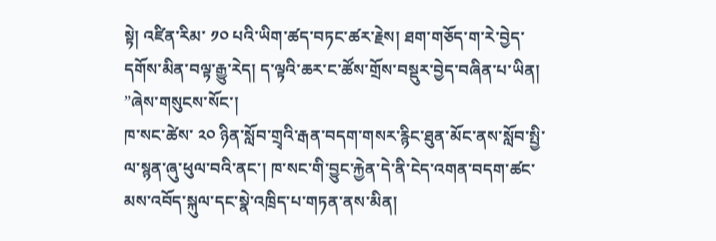སྟེ། འཛིན་རིམ་ ༡༠ པའི་ཡིག་ཚད་བཏང་ཚར་རྗེས། ཐག་གཅོད་ག་རེ་བྱེད་དགོས་མིན་བལྟ་རྒྱུ་རེད། ད་ལྟའི་ཆར་ང་ཚོས་གྲོས་བསྡུར་བྱེད་བཞིན་པ་ཡིན། ”ཞེས་གསུངས་སོང་།
ཁ་སང་ཚེས་ ༢༠ ཉིན་སློབ་གྲྭའི་རྒན་བདག་གསར་རྙིང་ཐུན་མོང་ནས་སློབ་སྤྱི་ལ་སྙན་ཞུ་ཕུལ་བའི་ནང་། ཁ་སང་གི་བྱུང་རྐྱེན་དེ་ནི་ངེད་འགན་བདག་ཚང་མས་འབོད་སྐུལ་དང་སྣེ་འཁྲིད་པ་གཏན་ནས་མིན།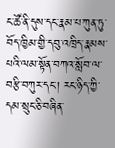ང་ཚོ་ནི་དུས་དང་རྣམ་པ་ཀུན་ཏུ་བོད་ཁྱིམ་གྱི་དབུ་འཁྲིད་རྣམས་པའི་ལམ་སྟོན་བཀའ་སློབ་ལ་བརྩི་བཀུར་དང་། རང་ཉིད་ཀྱི་དམ་སྲུང་ཅི་བཞིན་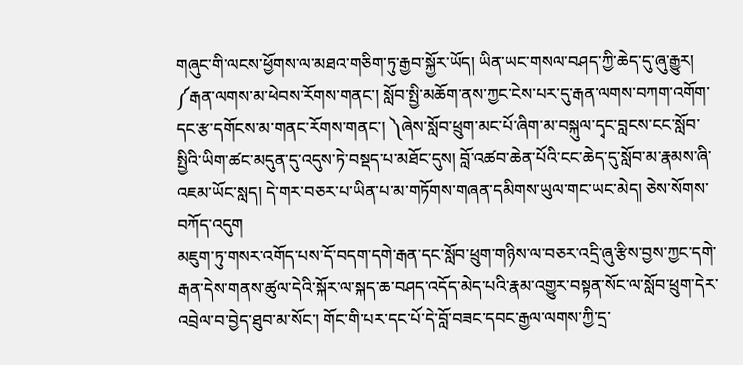གཞུང་གི་ལངས་ཕྱོགས་ལ་མཐའ་གཅིག་ཏུ་རྒྱབ་སྐྱོར་ཡོད། ཡིན་ཡང་གསལ་བཤད་ཀྱི་ཆེད་དུ་ཞུ་རྒྱུར། ༼རྒན་ལགས་མ་ཕེབས་རོགས་གནང་། སློབ་སྤྱི་མཆོག་ནས་ཀྱང་ངེས་པར་དུ་རྒན་ལགས་བཀག་འགོག་དང་རྩ་དགོངས་མ་གནང་རོགས་གནང་། ༽ཞེས་སློབ་ཕྲུག་མང་པོ་ཞིག་མ་བསྐུལ་དྭང་བླངས་ངང་སློབ་སྤྱིའི་ཡིག་ཚང་མདུན་དུ་འདུས་ཏེ་བསྡད་པ་མཐོང་དུས། བློ་འཚབ་ཆེན་པོའི་ངང་ཆེད་དུ་སློབ་མ་རྣམས་ཞི་འཇམ་ཡོང་སླད། དེ་གར་བཅར་པ་ཡིན་པ་མ་གཏོགས་གཞན་དམིགས་ཡུལ་གང་ཡང་མེད། ཅེས་སོགས་བཀོད་འདུག
མཇུག་ཏུ་གསར་འགོད་པས་དོ་བདག་དགེ་རྒན་དང་སློབ་ཕྲུག་གཉིས་ལ་བཅར་འདྲི་ཞུ་རྩིས་བྱས་ཀྱང་དགེ་རྒན་དེས་གནས་ཚུལ་དེའི་སྐོར་ལ་སྐད་ཆ་བཤད་འདོད་མེད་པའི་རྣམ་འགྱུར་བསྟན་སོང་ལ་སློབ་ཕྲུག་དེར་འབྲེལ་བ་བྱེད་ཐུབ་མ་སོང་། གོང་གི་པར་དང་པོ་དེ་བློ་བཟང་དབང་རྒྱལ་ལགས་ཀྱི་དྲ་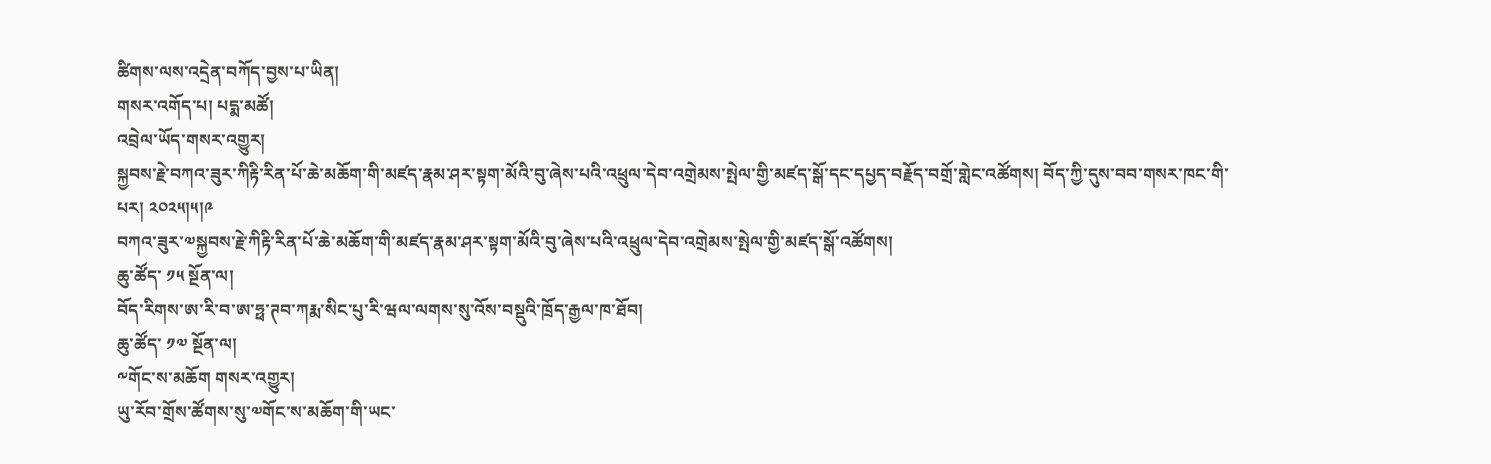ཚིགས་ལས་འདྲེན་བཀོད་བྱས་པ་ཡིན།
གསར་འགོད་པ། པདྨ་མཚོ།
འབྲེལ་ཡོད་གསར་འགྱུར།
སྐྱབས་རྗེ་བཀའ་ཟུར་ཀིརྟི་རིན་པོ་ཆེ་མཆོག་གི་མཛད་རྣམ་ཤར་སྟག་མོའི་བུ་ཞེས་པའི་འཕྲུལ་དེབ་འགྲེམས་སྤེལ་གྱི་མཛད་སྒོ་དང་དཔྱད་བརྗོད་བགྲོ་གླེང་འཚོགས། བོད་ཀྱི་དུས་བབ་གསར་ཁང་གི་པར། ༢༠༢༥།༥།༩
བཀའ་ཟུར་༧སྐྱབས་རྗེ་ཀིརྟི་རིན་པོ་ཆེ་མཆོག་གི་མཛད་རྣམ་ཤར་སྟག་མོའི་བུ་ཞེས་པའི་འཕྲུལ་དེབ་འགྲེམས་སྤེལ་གྱི་མཛད་སྒོ་འཚོགས།
ཆུ་ཚོད་ ༡༥ སྔོན་ལ།
བོད་རིགས་ཨ་རི་བ་ཨ་ཧྥ་ཊབ་ཀརྨ་སིང་པུ་རི་ཝལ་ལགས་སུ་འོས་བསྡུའི་ཁྲོད་རྒྱལ་ཁ་ཐོབ།
ཆུ་ཚོད་ ༡༧ སྔོན་ལ།
༸གོང་ས་མཆོག གསར་འགྱུར།
ཡུ་རོབ་གྲོས་ཚོགས་སུ་༧གོང་ས་མཆོག་གི་ཡང་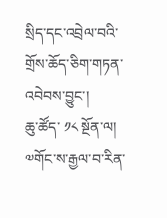སྲིད་དང་འབྲེལ་བའི་གྲོས་ཆོད་ཅིག་གཏན་འབེབས་བྱུང་།
ཆུ་ཚོད་ ༡༨ སྔོན་ལ།
༧གོང་ས་རྒྱལ་བ་རིན་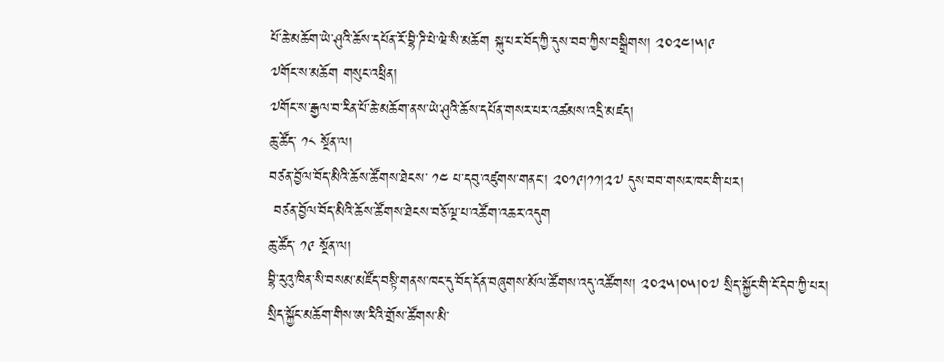པོ་ཆེ་མཆོག་ཡེ་ཤུའི་ཆོས་དཔོན་རོ་བྷི་ཌི་པེ་ཝེ་སི་མཆོག སྐུ་པར་བོད་ཀྱི་དུས་བབ་ཀྱིས་བསྒྲིགས། ༢༠༢༤།༥།༩
༧གོང་ས་མཆོག གསུང་འཕྲིན།
༧གོང་ས་རྒྱལ་བ་རིན་པོ་ཆེ་མཆོག་ནས་ཡེ་ཤུའི་ཆོས་དཔོན་གསར་པར་འཚམས་འདྲི་མཛད།
ཆུ་ཚོད་ ༡༨ སྔོན་ལ།
བཙན་བྱོལ་བོད་མིའི་ཆོས་ཚོགས་ཐེངས་ ༡༤ པ་དབུ་འཛུགས་གནང་། ༢༠༡༩།༡༡།༢༧ དུས་བབ་གསར་ཁང་གི་པར།
 བཙན་བྱོལ་བོད་མིའི་ཆོས་ཚོགས་ཐེངས་བཅོ་ལྔ་པ་འཚོག་འཆར་འདུག
ཆུ་ཚོད་ ༡༩ སྔོན་ལ།
བྷི་རུའུ་ཁིན་སི་བསམ་མཛོད་བསྟི་གནས་ཁང་དུ་བོད་དོན་བཞུགས་མོལ་ཚོགས་འདུ་འཚོགས། ༢༠༢༥།༠༥།༠༧ སྲིད་སྐྱོང་གི་ངོ་དེབ་ཀྱི་པར།
སྲིད་སྐྱོང་མཆོག་གིས་ཨ་རིའི་གྲོས་ཚོགས་མི་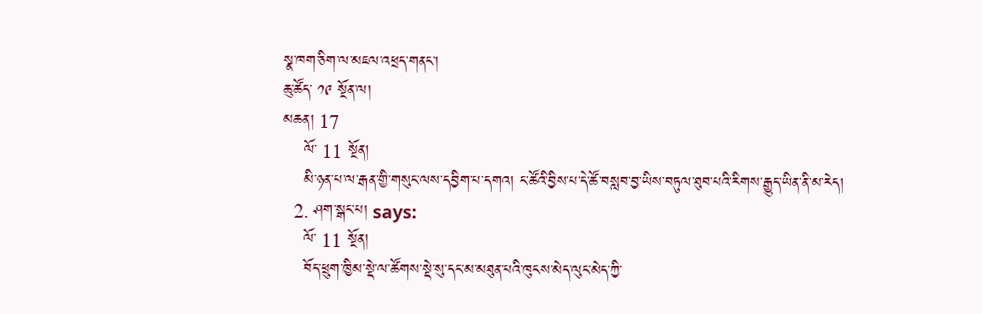སྣ་ཁག་ཅིག་ལ་མཇལ་འཕྲད་གནང་།
ཆུ་ཚོད་ ༡༩ སྔོན་ལ།
མཆན། 17
    ལོ་ 11 སྔོན།
    མི་ཉན་པ་ལ་རྒན་གྱི་གསུང་ལས་དབྱིག་པ་དགའ། ང་ཚོའི་བྱིས་པ་དེ་ཚོ་བསླབ་བྱ་ཡིས་བཏུལ་ཐུབ་པའི་རིགས་རྒྱུད་ཡིན་ནི་མ་རེད།
  2. ཤག་སྒང་པ། says:
    ལོ་ 11 སྔོན།
    བོད་ཕྲུག་ཁྱིམ་སྡེ་ལ་ཚོགས་སྡེ་སུ་དང་མ་མཐུན་པའི་ཁུངས་མེད་ལུང་མེད་ཀྱི་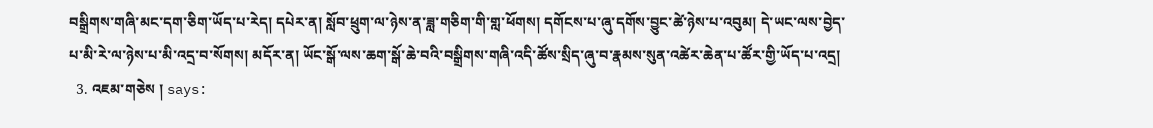བསྒྲིགས་གཞི་མང་དག་ཅིག་ཡོད་པ་རེད། དཔེར་ན། སློབ་ཕྲུག་ལ་ཉེས་ན་ཟླ་གཅིག་གི་གླ་ཕོགས། དགོངས་པ་ཞུ་དགོས་བྱུང་ཚེ་ཉེས་པ་འབུམ། དེ་ཡང་ལས་བྱེད་པ་མི་རེ་ལ་ཉེས་པ་མི་འདྲ་བ་སོགས། མདོར་ན། ཡོང་སྒོ་ལས་ཆག་སྒོ་ཆེ་བའི་བསྒྲིགས་གཞི་འདི་ཚོས་སྲིད་ཞུ་བ་རྣམས་སུན་འཚེར་ཆེན་པ་ཚོར་གྱི་ཡོད་པ་འདྲ།
  3. འཇམ་གཅེས ། says: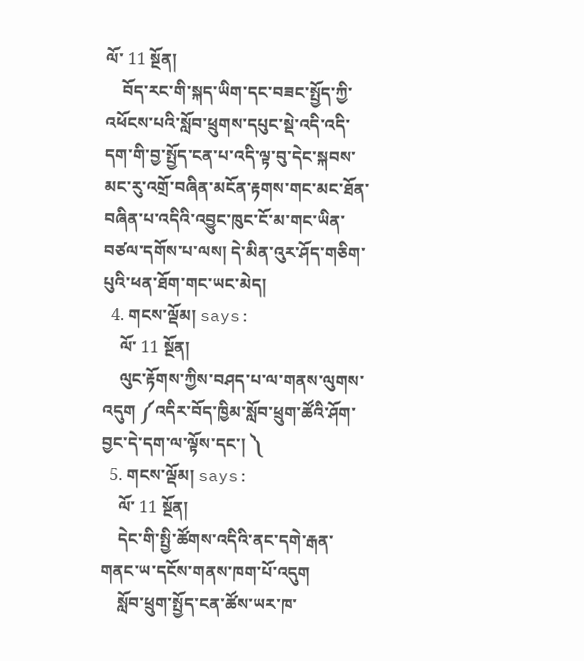ལོ་ 11 སྔོན།
    བོད་རང་གི་སྐད་ཡིག་དང་བཟང་སྤྱོད་ཀྱི་འཕོངས་པའི་སློབ་ཕྲུགས་དཔུང་སྡེ་འདི་འདི་དག་གི་བྱ་སྤྱོད་ངན་པ་འདི་ལྟ་བུ་དེང་སྐབས་མང་རུ་འགྲོ་བཞིན་མངོན་རྟགས་གང་མང་ཐོན་བཞིན་པ་འདིའི་འབྱུང་ཁུང་ངོ་མ་གང་ཡིན་བཙལ་དགོས་པ་ལས། དེ་མིན་འུར་ཤོད་གཅིག་པུའི་ཕན་ཐོག་གང་ཡང་མེད།
  4. གངས་ལྡོམ། says:
    ལོ་ 11 སྔོན།
    ལུང་རྟོགས་ཀྱིས་བཤད་པ་ལ་གནས་ལུགས་འདུག ༼འདིར་བོད་ཁྱིམ་སློབ་ཕྲུག་ཚོའི་ཤོག་བྱང་དེ་དག་ལ་ལྟོས་དང་། ༽
  5. གངས་ལྡོམ། says:
    ལོ་ 11 སྔོན།
    དེང་གི་སྤྱི་ཚོགས་འདིའི་ནང་དགེ་རྒན་གནང་ཡ་དངོས་གནས་ཁག་པོ་འདུག
    སློབ་ཕྲུག་སྤྱོད་ངན་ཚོས་ཡར་ཁ་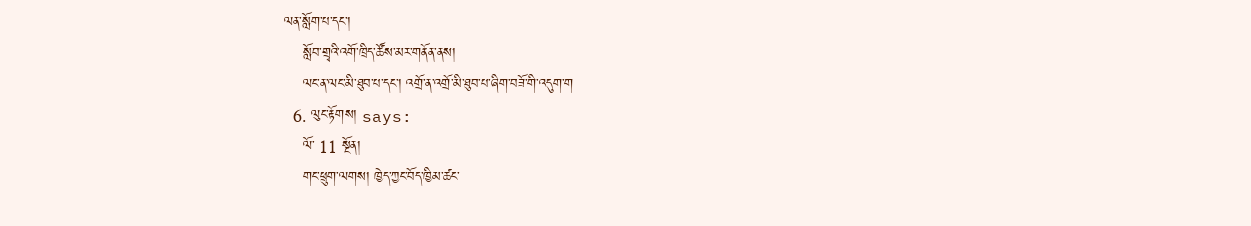ལན་སློག་པ་དང་།
    སློབ་གྲྭའི་འགོ་ཁྲིད་ཚོས་མར་གནོན་ནས།
    ལང་ན་ལང་མི་ཐུབ་པ་དང་། འགྲོ་ན་འགྲོ་མི་ཐུབ་པ་ཞིག་བཟོ་གི་འདུག་ག
  6. ལུང་རྟོགས། says:
    ལོ་ 11 སྔོན།
    གང་ཕྲུག་ལགས། ཁྱེད་ཀྱང་བོད་ཁྱིམ་ཚང་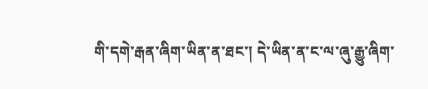གི་དགེ་རྒན་ཞིག་ཡིན་ན་ཐང་། དེ་ཡིན་ན་ང་ལ་ཞུ་རྒྱུ་ཞིག་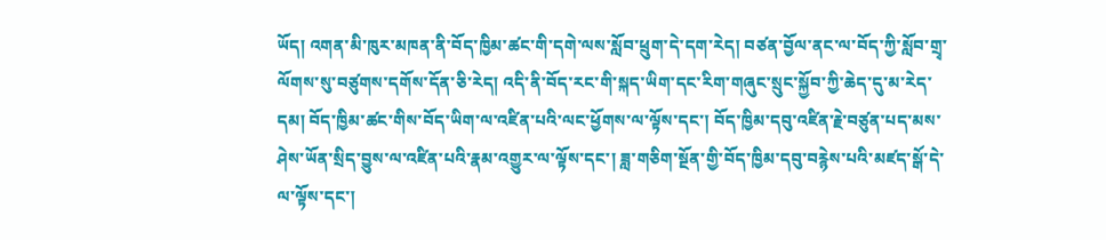ཡོད། འགན་མི་ཁུར་མཁན་ནི་བོད་ཁྱིམ་ཚང་གི་དགེ་ལས་སློབ་ཕྲུག་དེ་དག་རེད། བཙན་བྱོལ་ནང་ལ་བོད་ཀྱི་སློབ་གྲྭ་ལོགས་སུ་བཙུགས་དགོས་དོན་ཅི་རེད། འདི་ནི་བོད་རང་གི་སྐད་ཡིག་དང་རིག་གཞུང་སྲུང་སྐྱོབ་ཀྱི་ཆེད་དུ་མ་རེད་དམ། བོད་ཁྱིམ་ཚང་གིས་བོད་ཡིག་ལ་འཛིན་པའི་ལང་ཕྱོགས་ལ་ལྟོས་དང་། བོད་ཁྱིམ་དབུ་འཛིན་རྗེ་བཙུན་པད་མས་ཤེས་ཡོན་སྲིད་བྱུས་ལ་འཛིན་པའི་རྣམ་འགྱུར་ལ་ལྟོས་དང་། ཟླ་གཅིག་སྔོན་གྱི་བོད་ཁྱིམ་དབུ་བརྙེས་པའི་མཛད་སྒོ་དེ་ལ་ལྟོས་དང་།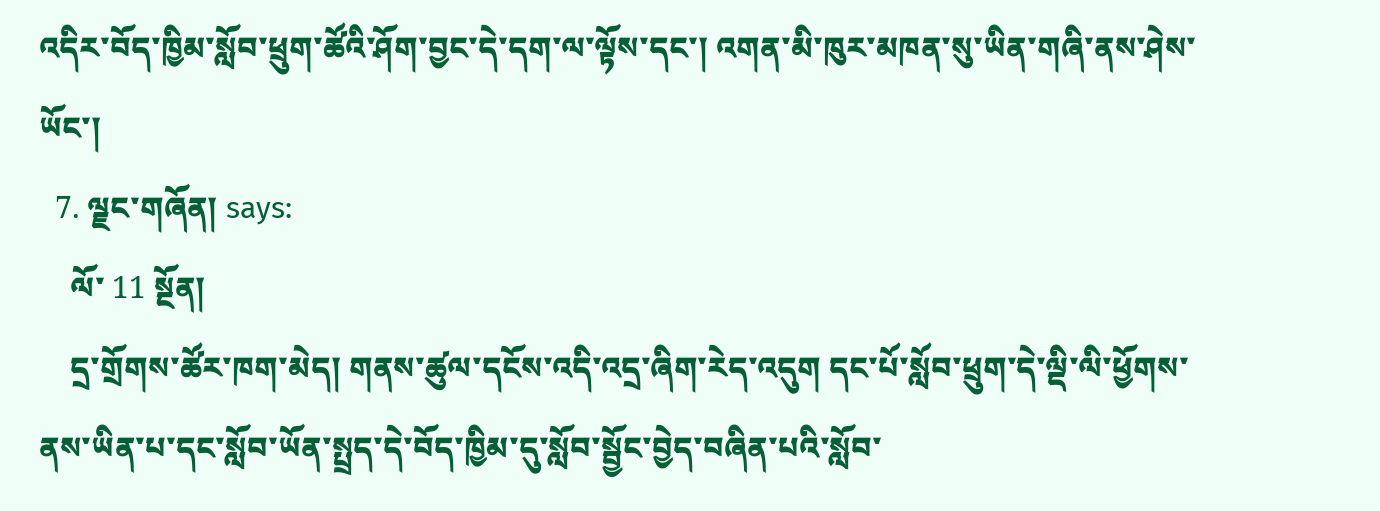འདིར་བོད་ཁྱིམ་སློབ་ཕྲུག་ཚོའི་ཤོག་བྱང་དེ་དག་ལ་ལྟོས་དང་། འགན་མི་ཁུར་མཁན་སུ་ཡིན་གཞི་ནས་ཤེས་ཡོང་།
  7. ལྗང་གཞོན། says:
    ལོ་ 11 སྔོན།
    དྲ་གྲོགས་ཚོར་ཁག་མེད། གནས་ཚུལ་དངོས་འདི་འདྲ་ཞིག་རེད་འདུག དང་པོ་སློབ་ཕྲུག་དེ་ལྡི་ལི་ཕྱོགས་ནས་ཡིན་པ་དང་སློབ་ཡོན་སྤྲད་དེ་བོད་ཁྱིམ་དུ་སློབ་སྦྱོང་བྱེད་བཞིན་པའི་སློབ་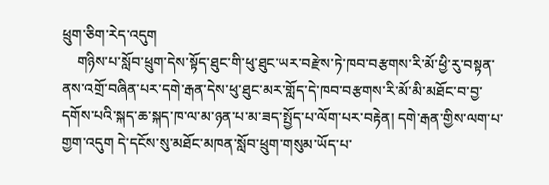ཕྲུག་ཅིག་རེད་འདུག
    གཉིས་པ་སློབ་ཕྲུག་དེས་སྟོད་ཐུང་གི་ཕུ་ཐུང་ཡར་བརྫེས་ཏེ་ཁབ་བརྩགས་རི་མོ་ཕྱི་རུ་བསྟན་ནས་འགྲོ་བཞིན་པར་དགེ་རྒན་དེས་ཕུ་ཐུང་མར་གློད་དེ་ཁབ་བརྩགས་རི་མོ་མི་མཐོང་བ་བྱ་དགོས་པའི་སྐད་ཆ་སྐད་ཁ་ལ་མ་ཉན་པ་མ་ཟད་སྤྱོད་པ་ལོག་པར་བརྟེན། དགེ་རྒན་གྱིས་ལག་པ་གྱག་འདུག དེ་དངོས་སུ་མཐོང་མཁན་སློབ་ཕྲུག་གསུམ་ཡོད་པ་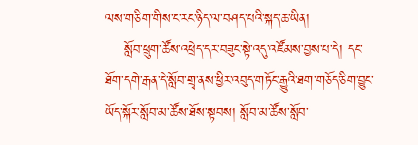ལས་གཅིག་གིས་ང་རང་ཉིད་ལ་བཤད་པའི་སྐད་ཆ་ཡིན།
    སློབ་ཕྲུག་ཚོས་འཕྲེད་དར་བཟུང་སྟེ་འདུ་འཛོམས་བྱས་པ་དེ། དང་ཐོག་དགེ་རྒན་དེ་སློབ་གྲྭ་ནས་ཕྱིར་འབུད་གཏོང་རྒྱུའི་ཐག་གཅོད་ཅིག་བྱུང་ཡོད་སྐོར་སློབ་མ་ཚོས་ཐོས་སྟབས། སློབ་མ་ཚོས་སློབ་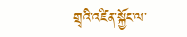གྲྭའི་འཛིན་སྐྱོང་ལ་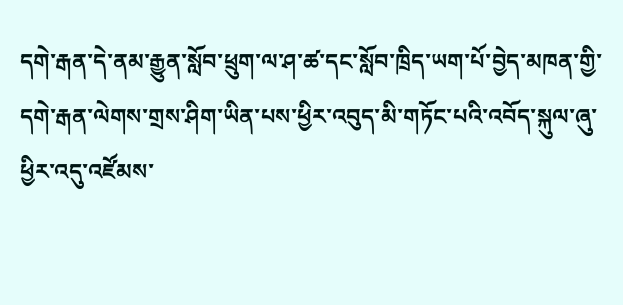དགེ་རྒན་དེ་ནམ་རྒྱུན་སློབ་ཕྲུག་ལ་ཤ་ཚ་དང་སློབ་ཁྲིད་ཡག་པོ་བྱེད་མཁན་གྱི་དགེ་རྒན་ལེགས་གྲས་ཤིག་ཡིན་པས་ཕྱིར་འབུད་མི་གཏོང་པའི་འབོད་སྐུལ་ཞུ་ཕྱིར་འདུ་འཛོམས་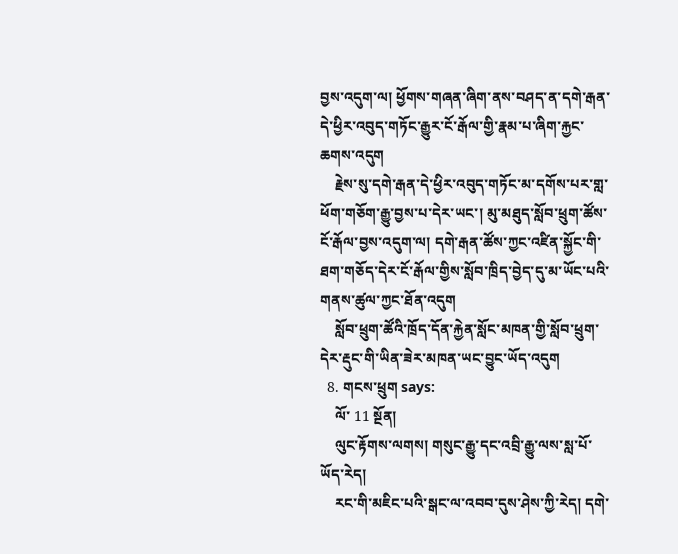བྱས་འདུག་ལ། ཕྱོགས་གཞན་ཞིག་ནས་བཤད་ན་དགེ་རྒན་དེ་ཕྱིར་འབུད་གཏོང་རྒྱུར་ངོ་རྒོལ་གྱི་རྣམ་པ་ཞིག་རྐྱང་ཆགས་འདུག
    རྗེས་སུ་དགེ་རྒན་དེ་ཕྱིར་འབུད་གཏོང་མ་དགོས་པར་གླ་ཕོག་གཅོག་རྒྱུ་བྱས་པ་དེར་ཡང་། མུ་མཐུད་སློབ་ཕྲུག་ཚོས་ངོ་རྒོལ་བྱས་འདུག་ལ། དགེ་རྒན་ཚོས་ཀྱང་འཛིན་སྐྱོང་གི་ཐག་གཅོད་དེར་ངོ་རྒོལ་གྱིས་སློབ་ཁྲིད་བྱེད་དུ་མ་ཡོང་པའི་གནས་ཚུལ་ཀྱང་ཐོན་འདུག
    སློབ་ཕྲུག་ཚོའི་ཁྲོད་དོན་རྐྱེན་སློང་མཁན་གྱི་སློབ་ཕྲུག་དེར་རྡུང་གི་ཡིན་ཟེར་མཁན་ཡང་བྱུང་ཡོད་འདུག
  8. གངས་ཕྲུག says:
    ལོ་ 11 སྔོན།
    ལུང་རྟོགས་ལགས། གསུང་རྒྱུ་དང་འབྲི་རྒྱུ་ལས་སླ་པོ་ཡོད་རེད།
    རང་གི་མཇིང་པའི་སྒང་ལ་འབབ་དུས་ཤེས་ཀྱི་རེད། དགེ་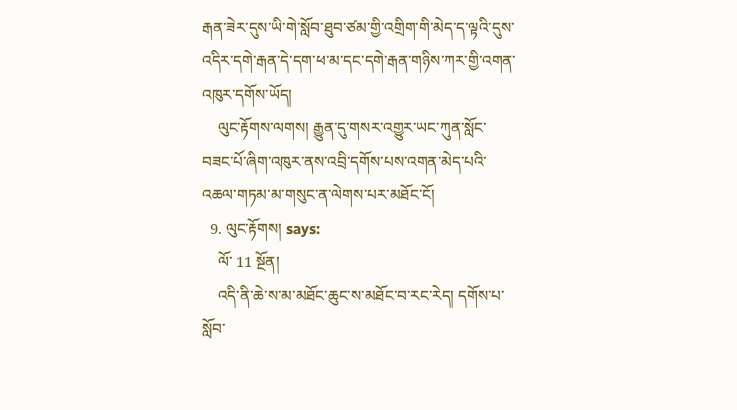རྒན་ཟེར་དུས་ཡི་གེ་སློབ་ཐུབ་ཙམ་གྱི་འགྲིག་གི་མེད་ད་ལྟའི་དུས་འདིར་དགེ་རྒན་དེ་དག་ཕ་མ་དང་དགེ་རྒན་གཉིས་ཀར་གྱི་འགན་འཁུར་དགོས་ཡོད།
    ལུང་རྟོགས་ལགས། རྒྱུན་དུ་གསར་འགྱུར་ཡང་ཀུན་སློང་བཟང་པོ་ཞིག་འཁུར་ནས་འབྲི་དགོས་པས་འགན་མེད་པའི་འཆལ་གཏམ་མ་གསུང་ན་ལེགས་པར་མཐོང་ངོ།
  9. ལུང་རྟོགས། says:
    ལོ་ 11 སྔོན།
    འདི་ནི་ཆེ་ས་མ་མཐོང་ཆུང་ས་མཐོང་བ་རང་རེད། དགོས་པ་སློབ་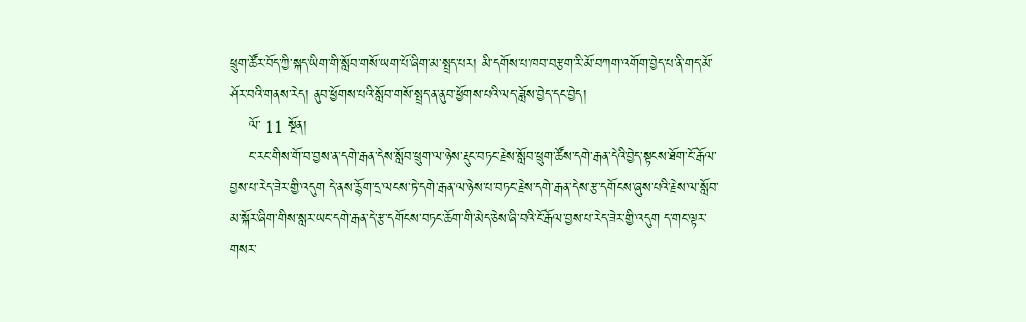ཕྲུག་ཚོར་བོད་ཀྱི་སྐད་ཡིག་གི་སློབ་གསོ་ཡག་པོ་ཞིག་མ་སྤྲད་པར། མི་དགོས་པ་ཁབ་བརྩག་རི་མོ་བཀག་འགོག་བྱེད་པ་ནི་གད་མོ་ཤོར་བའི་གནས་རེད། ནུབ་ཕྱོགས་པའི་སློབ་གསོ་སྤྲད་ན་ནུབ་ཕྱོགས་པའི་ལད་ཟློས་བྱེད་དང་བྱེད།
    ལོ་ 11 སྔོན།
    ང་རང་གིས་གོ་བ་བྱས་ན་དགེ་རྒན་དེས་སློབ་ཕྲུག་ལ་ཉེས་རྡུང་བཏང་རྗེས་སློབ་ཕྲུག་ཚོས་དགེ་རྒན་དེའི་བྱེད་སྟངས་ཐོག་ངོ་རྒོལ་བྱས་པ་རེད་ཟེར་གྱི་འདུག དེ་ནས་རྙོག་དྲ་ལངས་ཏེ་དགེ་རྒན་ལ་ཉེས་པ་བཏང་རྗེས་དགེ་རྒན་དེས་རྩ་དགོངས་ཞུས་པའི་རྗེས་ལ་སློབ་མ་སྐོར་ཞིག་གིས་སླར་ཡང་དགེ་རྒན་དེ་རྩ་དགོངས་བཏང་ཆོག་གི་མེད་ཅེས་ཞི་བའི་ངོ་རྒོལ་བྱས་པ་རེད་ཟེར་གྱི་འདུག ད་གང་ལྟར་གསར་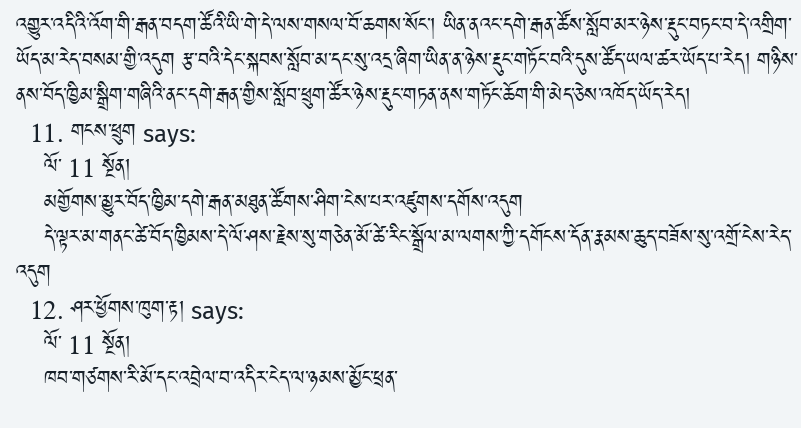འགྱུར་འདིའི་འོག་གི་རྒན་བདག་ཚོའི་ཡི་གེ་དེ་ལས་གསལ་བོ་ཆགས་སོང་། ཡིན་ནའང་དགེ་རྒན་ཚོས་སློབ་མར་ཉེས་རྡུང་བཏང་བ་དེ་འགྲིག་ཡོད་མ་རེད་བསམ་གྱི་འདུག རྩ་བའི་དེང་སྐབས་སློབ་མ་དང་སུ་འདྲ་ཞིག་ཡིན་ན་ཉེས་རྡུང་གཏོང་བའི་དུས་ཚོད་ཡལ་ཚར་ཡོད་པ་རེད། གཉིས་ནས་བོད་ཁྱིམ་སྒྲིག་གཞིའི་ནང་དགེ་རྒན་གྱིས་སློབ་ཕྲུག་ཚོར་ཉེས་རྡུང་གཏན་ནས་གཏོང་ཆོག་གི་མེད་ཅེས་འཁོད་ཡོད་རེད།
  11. གངས་ཕྲུག says:
    ལོ་ 11 སྔོན།
    མགྱོགས་མྱུར་བོད་ཁྱིམ་དགེ་རྒན་མཐུན་ཚོགས་ཤིག་ངེས་པར་འཛུགས་དགོས་འདུག
    དེ་ལྟར་མ་གནང་ཚེ་བོད་ཁྱིམས་དེ་ལོ་ཤས་རྗེས་སུ་གཅེན་མོ་ཚེ་རིང་སྒྲོལ་མ་ལགས་ཀྱི་དགོངས་དོན་རྣམས་ཆུད་བཟོས་སུ་འགྲོ་ངེས་རེད་འདུག
  12. ཤར་ཕྱོགས་ཁུག་རྟ། says:
    ལོ་ 11 སྔོན།
    ཁབ་གཙགས་རི་མོ་དང་འབྲེལ་བ་འདིར་ངེད་ལ་ཉམས་མྱོང་ཕྲན་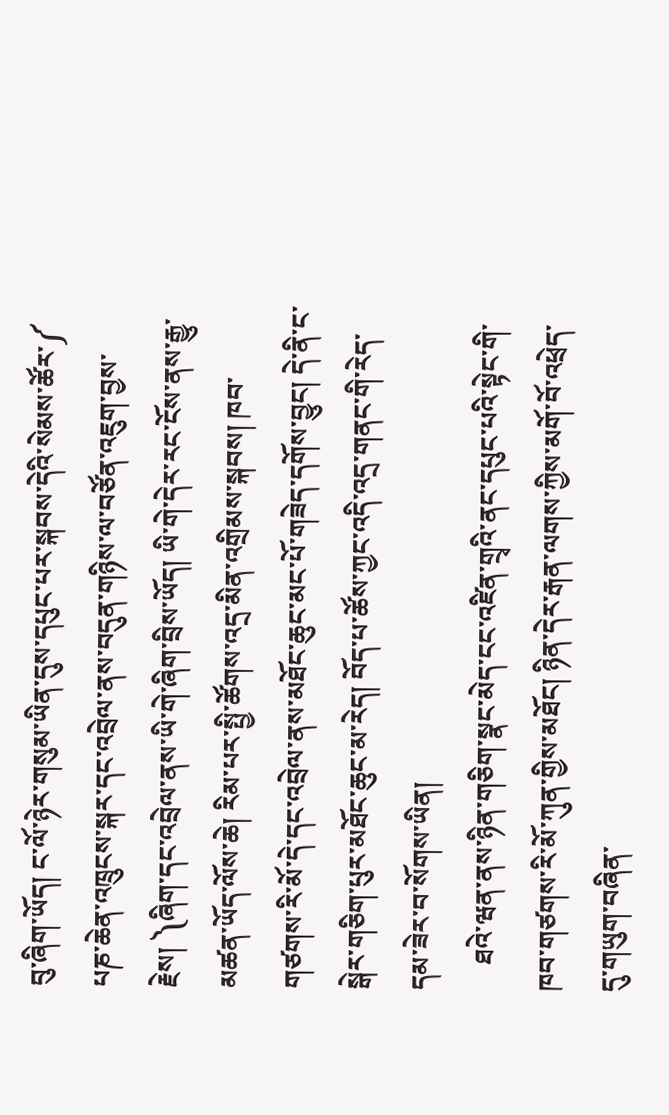བུ་ཞིག་ཡོད། ང་ལོ་ཉེར་གསུམ་ཡིན་དུས་དཔུང་པར་སྐབས་དེའི་སེམས་ཚོར་༼ པཎ་ཆེན་འཁྲུངས་སྐར་དང་འབྲེལ་ནས་བདུན་གཉིས་ལ་བཙོན་འཇུག་བྱས་རྗེས། ༽ཞིག་དང་འབྲེལ་ནས་ཡི་གེ་ཞིག་བྲིས་ཡོད། ཡི་གེ་དེར་རང་ངོས་ནས་རྒྱུ་མཚན་ཡོད་ལོས་ཆེ། རིམ་པར་སྤྱི་ཚོགས་འདྲ་མིན་འགྲིམས་སྐབས། ཁབ་གཙགས་རི་མོ་དེ་དང་འབྲེལ་ནས་མཐོང་ཆུང་མང་པོ་གཟེད་དགོས་བྱུང། དེ་ནི་ང་སྒེར་གཅིག་པུར་མཐོང་ཆུང་མ་རེད། བོད་པ་ཚོས་ཀྱང་འདི་འདྲ་གནང་གི་རེད་དམ་ཟེར་བ་སོགས་ཡིན།
    ཐའེ་ཝན་ནས་ཉིན་གཅིག་སྣང་མེད་ངང་འཛིན་གྲྭའི་ནང་དཔུང་པའི་སྟེང་གི་ཁབ་གཙགས་རི་མོ་ཀུན་གྱིས་མཐོང། ཉིན་དེར་རྒན་ལགས་ཀྱིས་མགོ་བོ་འཕྲེད་དུ་གཡུག་བཞིན་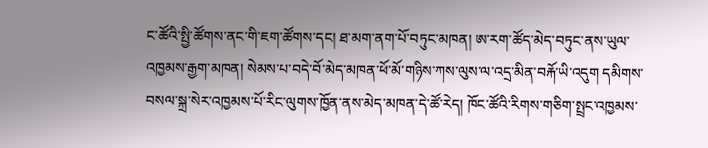ང་ཚོའི་སྤྱི་ཚོགས་ནང་གི་ཇག་ཚོགས་དང། ཐ་མག་ནག་པོ་བཏུང་མཁན། ཨ་རག་ཚོད་མེད་བཏུང་ནས་ཡུལ་འཁྱམས་རྒྱག་མཁན། སེམས་པ་བདེ་བོ་མེད་མཁན་ཕོ་མོ་གཉིས་ཀས་ལུས་ལ་འདྲ་མིན་བརྐོ་ཡི་འདུག དམིགས་བསལ་སྐྲ་སེར་འཁྱམས་པོ་རིང་ལུགས་ཁྱོན་ནས་མེད་མཁན་དེ་ཚོ་རེད། ཁོང་ཚོའི་རིགས་གཅིག་སྤྲང་འཁྱམས་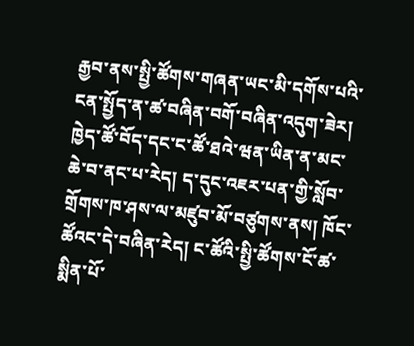རྒྱབ་ནས་སྤྱི་ཚོགས་གཞན་ཡང་མི་དགོས་པའི་ངན་སྤྱོད་ན་ཚ་བཞིན་བགོ་བཞིན་འདུག་ཟེར། ཁྱེད་ཚོ་བོད་དང་ང་ཚོ་ཐའེ་ཝན་ཡིན་ན་མང་ཆེ་བ་ནང་པ་རེད། ད་དུང་འཇར་པན་གྱི་སློབ་གྲོགས་ཁ་ཤས་ལ་མཛུབ་མོ་བཙུགས་ནས། ཁོང་ཚོའང་དེ་བཞིན་རེད། ང་ཚོའི་སྤྱི་ཚོགས་ངོ་ཚ་སྨིན་པོ་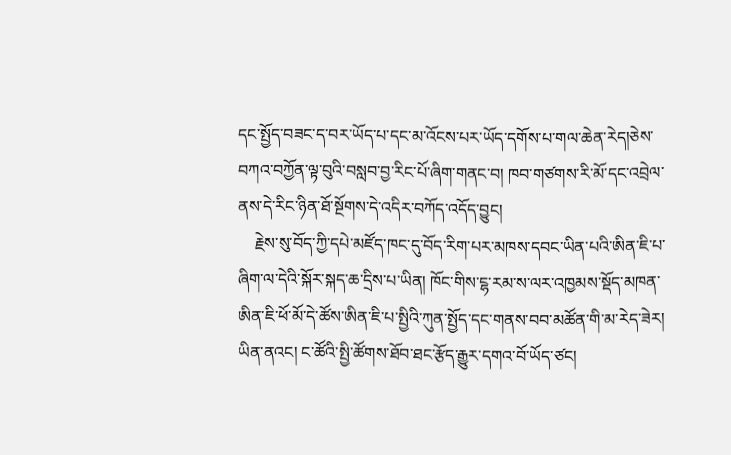དང་སྤྱོད་བཟང་ད་བར་ཡོད་པ་དང་མ་འོངས་པར་ཡོད་དགོས་པ་གལ་ཆེན་རེད།ཅེས་བཀའ་བཀྱོན་ལྟ་བུའི་བསླབ་བྱ་རིང་པོ་ཞིག་གནང་བ། ཁབ་གཙགས་རི་མོ་དང་འབྲེལ་ནས་དེ་རིང་ཉིན་ཐོ་སྔོགས་དེ་འདིར་བཀོད་འདོད་བྱུང།
    རྗེས་སུ་བོད་ཀྱི་དཔེ་མཛོད་ཁང་དུ་བོད་རིག་པར་མཁས་དབང་ཡིན་པའི་ཨིན་ཇི་པ་ཞིག་ལ་དེའི་སྐོར་སྐད་ཆ་དྲིས་པ་ཡིན། ཁོང་གིས་ངྷ་རམ་ས་ལར་འཁྱམས་སྡོད་མཁན་ཨིན་ཇི་ཕོ་མོ་དེ་ཚོས་ཨིན་ཇི་པ་སྤྱིའི་ཀུན་སྤྱོད་དང་གནས་བབ་མཚོན་གི་མ་རེད་ཟེར། ཡིན་ནའང། ང་ཚོའི་སྤྱི་ཚོགས་ཐོབ་ཐང་རྩོད་རྒྱུར་དགའ་བོ་ཡོད་ཙང།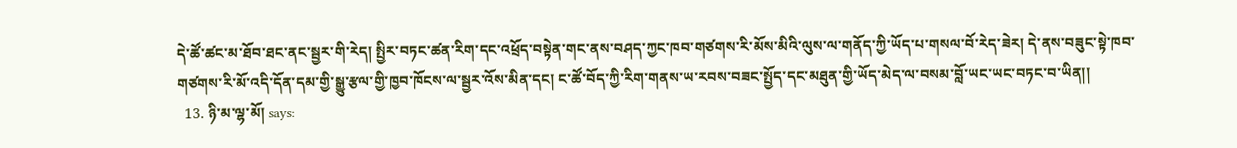དེ་ཚོ་ཚང་མ་ཐོབ་ཐང་ནང་སྦྱར་གི་རེད། སྤྱིར་བཏང་ཚན་རིག་དང་འཕྲོད་བསྟེན་གང་ནས་བཤད་ཀྱང་ཁབ་གཙགས་རི་མོས་མིའི་ལུས་ལ་གནོད་ཀྱི་ཡོད་པ་གསལ་བོ་རེད་ཟེར། དེ་ནས་བཟུང་སྟེ་ཁབ་གཙགས་རི་མོ་འདི་དོན་དམ་གྱི་སྒྱུ་རྩལ་གྱི་ཁྱབ་ཁོངས་ལ་སྦྱར་འོས་མིན་དང། ང་ཚོ་བོད་ཀྱི་རིག་གནས་ཡ་རབས་བཟང་སྤྱོད་དང་མཐུན་གྱི་ཡོད་མེད་ལ་བསམ་བློ་ཡང་ཡང་བཏང་བ་ཡིན།།
  13. ཉི་མ་ལྷ་མོ། says: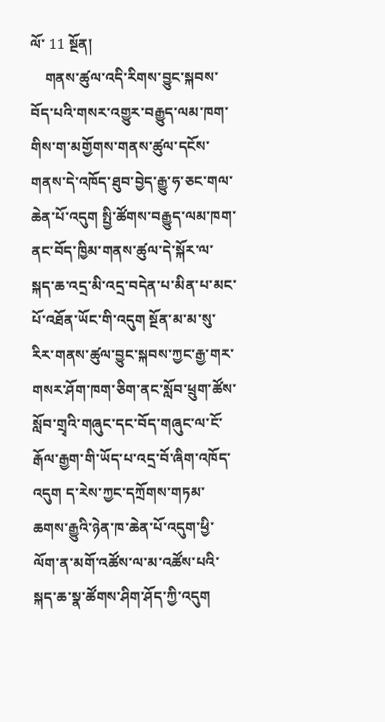ལོ་ 11 སྔོན།
    གནས་ཚུལ་འདི་རིགས་བྱུང་སྐབས་བོད་པའི་གསར་འགྱུར་བརྒྱུད་ལམ་ཁག་གིས་ག་མགྱོགས་གནས་ཚུལ་དངོས་གནས་དེ་འཁོད་ཐུབ་བྱེད་རྒྱུ་ཧ་ཅང་གལ་ཆེན་པོ་འདུག སྤྱི་ཚོགས་བརྒྱུད་ལམ་ཁག་ནང་བོད་ཁྱིམ་གནས་ཚུལ་དེ་སྐོར་ལ་སྐད་ཆ་འདྲ་མི་འདྲ་བདེན་པ་མིན་པ་མང་པོ་འཐོན་ཡོང་གི་འདུག སྔོན་མ་མ་སུ་རིར་གནས་ཚུལ་བྱུང་སྐབས་ཀྱང་རྒྱ་གར་གསར་ཤོག་ཁག་ཅིག་ནང་སློབ་ཕྲུག་ཚོས་སློབ་གྲྭའི་གཞུང་དང་བོད་གཞུང་ལ་ངོ་རྒོལ་རྒྱག་གི་ཡོད་པ་འདྲ་བོ་ཞིག་འཁོད་འདུག ད་རེས་ཀྱང་དཀྲོགས་གཏམ་ཆགས་རྒྱུའི་ཉེན་ཁ་ཆེན་པོ་འདུག་ཕྱི་ལོག་ན་མགོ་འཚོས་ལ་མ་འཚོས་པའི་སྐད་ཆ་སྣ་ཚོགས་ཤིག་ཤོད་ཀྱི་འདུག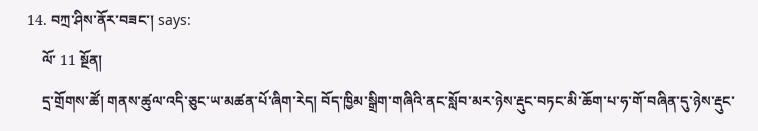14. བཀྲ་ཤིས་ནོར་བཟང་། says:
    ལོ་ 11 སྔོན།
    དྲ་གྲོགས་ཚོ། གནས་ཚུལ་འདི་ཅུང་ཡ་མཚན་པོ་ཞིག་རེད། བོད་ཁྱིམ་སྒྲིག་གཞིའི་ནང་སློབ་མར་ཉེས་རྡུང་བཏང་མི་ཆོག་པ་ཧ་གོ་བཞིན་དུ་ཉེས་རྡུང་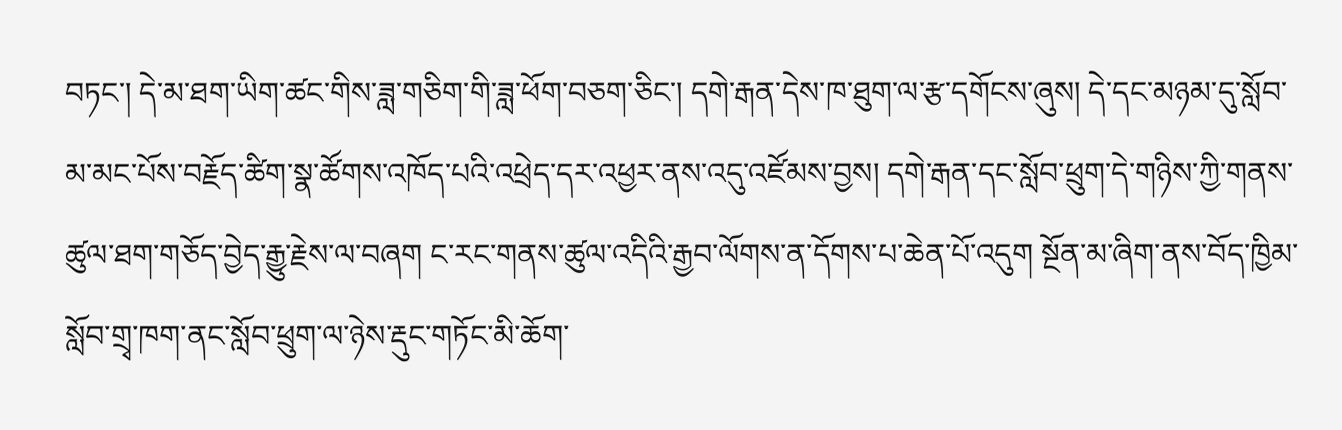བཏང་། དེ་མ་ཐག་ཡིག་ཚང་གིས་ཟླ་གཅིག་གི་ཟླ་ཕོག་བཅག་ཅིང་། དགེ་རྒན་དེས་ཁ་ཐུག་ལ་རྩ་དགོངས་ཞུས། དེ་དང་མཉམ་དུ་སློབ་མ་མང་པོས་བརྗོད་ཚིག་སྣ་ཚོགས་འཁོད་པའི་འཕྲེད་དར་འཕྱར་ནས་འདུ་འཛོམས་བྱས། དགེ་རྒན་དང་སློབ་ཕྲུག་དེ་གཉིས་ཀྱི་གནས་ཚུལ་ཐག་གཅོད་བྱེད་རྒྱུ་རྗེས་ལ་བཞག ང་རང་གནས་ཚུལ་འདིའི་རྒྱབ་ལོགས་ན་དོགས་པ་ཆེན་པོ་འདུག སྔོན་མ་ཞིག་ནས་བོད་ཁྱིམ་སློབ་གྲྭ་ཁག་ནང་སློབ་ཕྲུག་ལ་ཉེས་རྡུང་གཏོང་མི་ཆོག་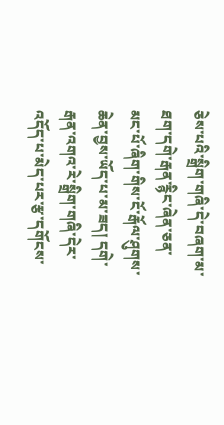ཅེས་པའི་སྒྲིག་གཞི་དེ་བཞག་མ་ཐག་དགེ་རྒན་རྙིང་ཞེན་ཅན་མང་པོ་ཞིག་གིས་ངོ་རྒོལ་ཤུགས་ཆེན་བྱས་ཡོད་པ་མ་ཟད། དགེ་རྒན་འགའ་རེ་སྒྲིག་གཞི་དེར་འདོད་པ་མེད་པར་རྩ་དགོངས་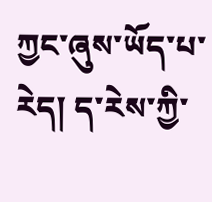ཀྱང་ཞུས་ཡོད་པ་རེད། ད་རེས་ཀྱི་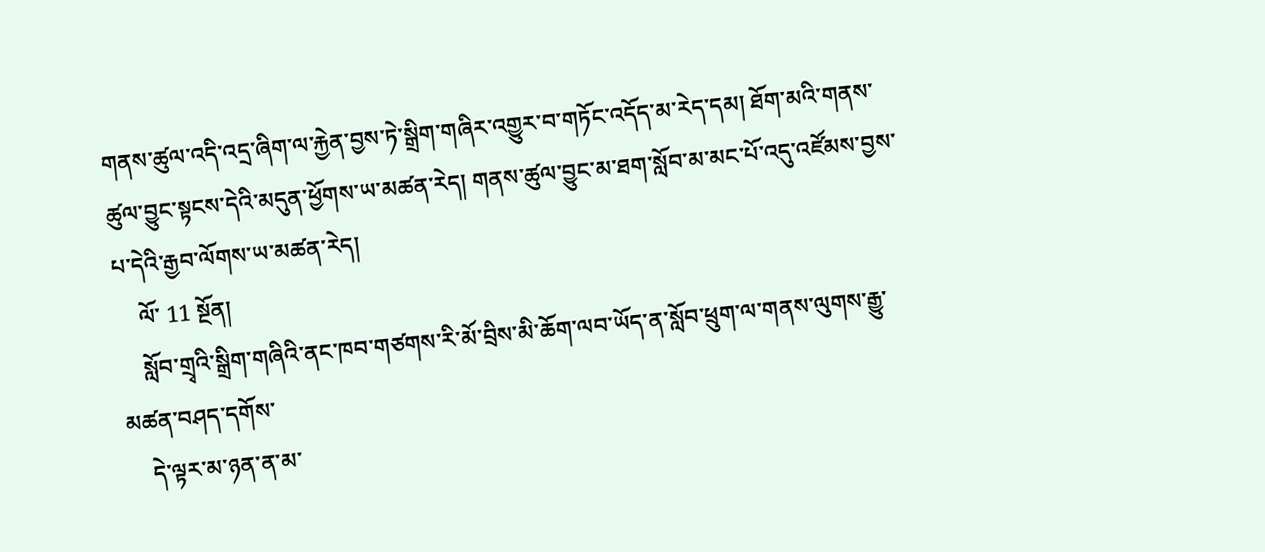གནས་ཚུལ་འདི་འདྲ་ཞིག་ལ་རྐྱེན་བྱས་ཏེ་སྒྲིག་གཞིར་འགྱུར་བ་གཏོང་འདོད་མ་རེད་དམ། ཐོག་མའི་གནས་ཚུལ་བྱུང་སྟངས་དེའི་མདུན་ཕྱོགས་ཡ་མཚན་རེད། གནས་ཚུལ་བྱུང་མ་ཐག་སློབ་མ་མང་པོ་འདུ་འཛོམས་བྱས་པ་དེའི་རྒྱབ་ལོགས་ཡ་མཚན་རེད།
    ལོ་ 11 སྔོན།
    སློབ་གྲྭའི་སྒྲིག་གཞིའི་ནང་ཁབ་གཙགས་རི་མོ་བྲིས་མི་ཆོག་ལབ་ཡོད་ན་སློབ་ཕྲུག་ལ་གནས་ལུགས་རྒྱུ་མཚན་བཤད་དགོས་
    དེ་ལྟར་མ་ཉན་ན་མ་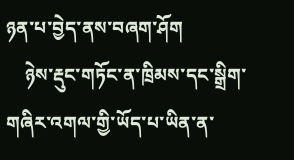ཉན་པ་བྱེད་ནས་བཞག་ཤོག
    ཉེས་རྡུང་གཏོང་ན་ཁྲིམས་དང་སྒྲིག་གཞིར་འགལ་གྱི་ཡོད་པ་ཡིན་ན་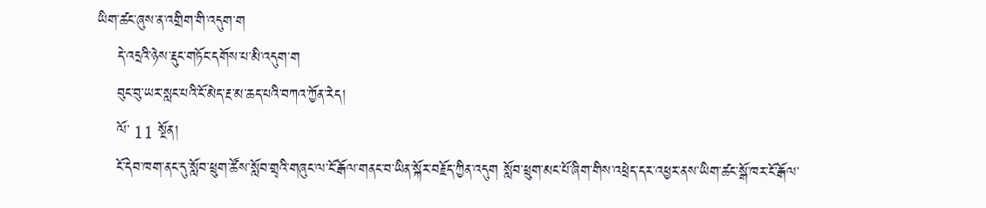ཡིག་ཚང་ཞུས་ན་འགྲིག་གི་འདུག་ག
    དེ་འདྲའི་ཉེས་རྡུང་གཏོང་དགོས་པ་མི་འདུག་ག
    བུང་བུ་ཡར་སླང་པའི་ངོ་མེད་རྔ་མ་ཆད་པའི་བཀའ་ཀྱོན་རེད།
    ལོ་ 11 སྔོན།
    ངོ་དེབ་ཁག་ནང་དུ་སློབ་ཕྲུག་ཚོས་སློབ་གྲྭའི་གཞུང་ལ་ངོ་རྒོལ་གནང་བ་ཡིན་སྐོར་བརྗོད་ཀྱིན་འདུག སློབ་ཕྲུག་མང་པོ་ཞིག་གིས་འཕྲེད་དར་འཕྱར་ནས་ཡིག་ཚང་སྒོ་ཁར་ངོ་རྒོལ་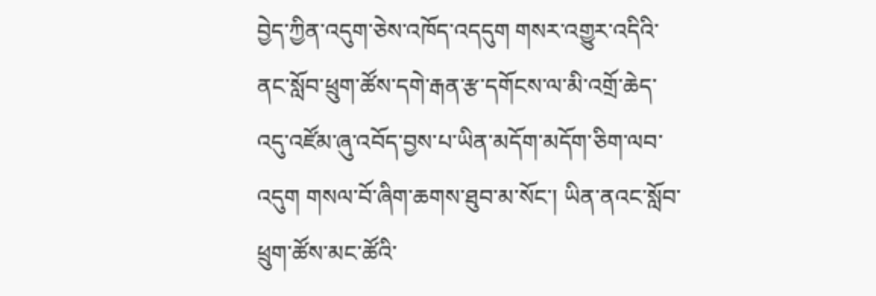བྱེད་ཀྱིན་འདུག་ཅེས་འཁོད་འདདུག གསར་འགྱུར་འདིའི་ནང་སློབ་ཕྲུག་ཚོས་དགེ་རྒན་རྩ་དགོངས་ལ་མི་འགྲོ་ཆེད་འདུ་འཛོམ་ཞུ་འབོད་བྱས་པ་ཡིན་མདོག་མདོག་ཅིག་ལབ་འདུག གསལ་བོ་ཞིག་ཆགས་ཐུབ་མ་སོང་། ཡིན་ནའང་སློབ་ཕྲུག་ཚོས་མང་ཚོའི་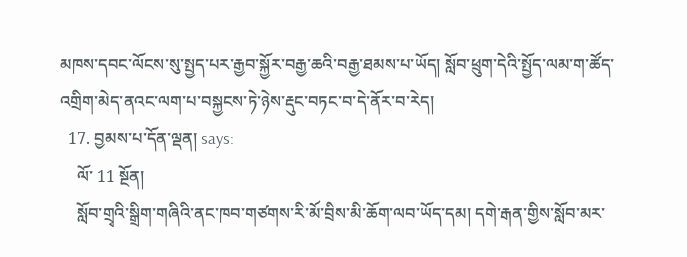མཁས་དབང་ལོངས་སུ་སྤྱད་པར་རྒྱབ་སྐྱོར་བརྒྱ་ཆའི་བརྒྱ་ཐམས་པ་ཡོད། སློབ་ཕྲུག་དེའི་སྤྱོད་ལམ་ག་ཚོད་འགྲིག་མེད་ནའང་ལག་པ་བསྐྱངས་ཏེ་ཉེས་རྡུང་བཏང་བ་དེ་ནོར་བ་རེད།
  17. བྱམས་པ་དོན་ལྡན། says:
    ལོ་ 11 སྔོན།
    སློབ་གྲྭའི་སྒྲིག་གཞིའི་ནང་ཁབ་གཙགས་རི་མོ་བྲིས་མི་ཆོག་ལབ་ཡོད་དམ། དགེ་རྒན་གྱིས་སློབ་མར་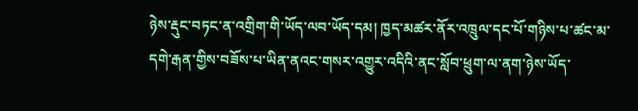ཉེས་རྡུང་བཏང་ན་འགྲིག་གི་ཡོད་ལབ་ཡོད་དམ། ཁྱད་མཚར་ནོར་འཁྲུལ་དང་པོ་གཉིས་པ་ཚང་མ་དགེ་རྒན་གྱིས་བཟོས་པ་ཡིན་ནའང་གསར་འགྱུར་འདིའི་ནང་སློབ་ཕྲུག་ལ་ནག་ཉེས་ཡོད་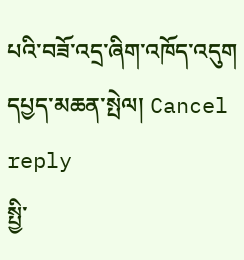པའི་བཟོ་འདྲ་ཞིག་འཁོད་འདུག
དཔྱད་མཆན་སྤེལ། Cancel reply
སྤྱི་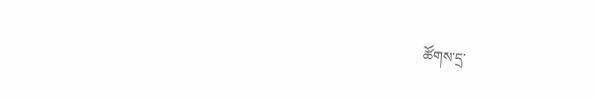ཚོགས་དྲ་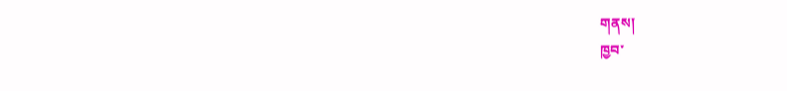གནས།
ཁྱབ་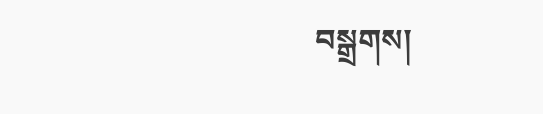བསྒྲགས།